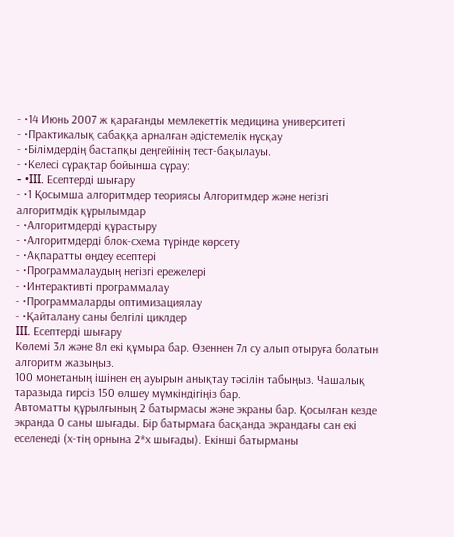- •14 Июнь 2007 ж қарағанды мемлекеттік медицина университеті
- •Практикалық сабаққа арналған әдістемелік нұсқау
- •Білімдердің бастапқы деңгейінің тест-бақылауы.
- •Келесі сұрақтар бойынша сұрау:
- •III. Есептерді шығару
- •1 Қосымша алгоритмдер теориясы Алгоритмдер және негізгі алгоритмдік құрылымдар
- •Алгоритмдерді құрастыру
- •Алгоритмдерді блок-схема түрінде көрсету
- •Ақпаратты өңдеу есептері
- •Программалаудың негізгі ережелері
- •Интерактивті программалау
- •Программаларды оптимизациялау
- •Қайталану саны белгілі циклдер
III. Есептерді шығару
Көлемі 3л және 8л екі құмыра бар. Өзеннен 7л су алып отыруға болатын алгоритм жазыңыз.
100 монетаның ішінен ең ауырын анықтау тәсілін табыңыз. Чашалық таразыда гирсіз 150 өлшеу мүмкіндігіңіз бар.
Автоматты құрылғының 2 батырмасы және экраны бар. Қосылған кезде экранда 0 саны шығады. Бір батырмаға басқанда экрандағы сан екі еселенеді (х-тің орнына 2*х шығады). Екінші батырманы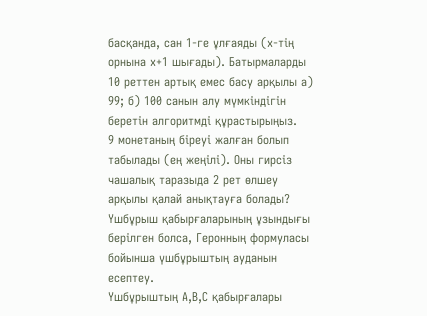басқанда, сан 1-ге ұлғаяды (х-тің орнына х+1 шығады). Батырмаларды 10 реттен артық емес басу арқылы а) 99; б) 100 санын алу мүмкіндігін беретін алгоритмді құрастырыңыз.
9 монетаның біреуі жалған болып табылады (ең жеңілі). Оны гирсіз чашалық таразыда 2 рет өлшеу арқылы қалай анықтауға болады?
Үшбұрыш қабырғаларының ұзындығы берілген болса, Геронның формуласы бойынша үшбұрыштың ауданын есептеу.
Үшбұрыштың А,В,С қабырғалары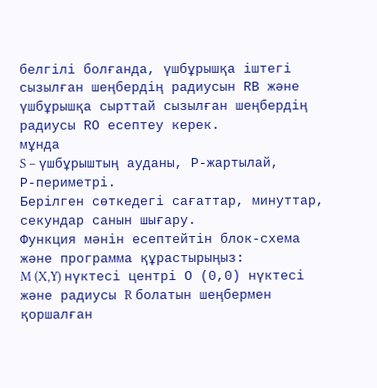белгілі болғанда, үшбұрышқа іштегі сызылған шеңбердің радиусын RВ және үшбұрышқа сырттай сызылған шеңбердің радиусы RО есептеу керек.
мұнда
S – үшбұрыштың ауданы, Р-жартылай,
Р-периметрі.
Берілген сөткедегі сағаттар, минуттар, секундар санын шығару.
Функция мәнін есептейтін блок-схема және программа құрастырыңыз:
M (X,Y) нүктесі центрі О (0,0) нүктесі және радиусы R болатын шеңбермен қоршалған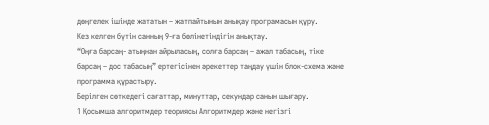дөңгелек ішінде жататын – жатпайтынын анықау програмасын құру.
Кез келген бүтін санның 9-ға бөлінетіндігін анықтау.
“Оңға барсаң- атыңнан айрыласың, солға барсаң – ажал табасың, тіке барсаң – дос табасың” ертегісінен әрекеттер таңдау үшін блок-схема және программа құрастыру.
Берілген сөткедегі сағаттар, минуттар, секундар санын шығару.
1 Қосымша алгоритмдер теориясы Алгоритмдер және негізгі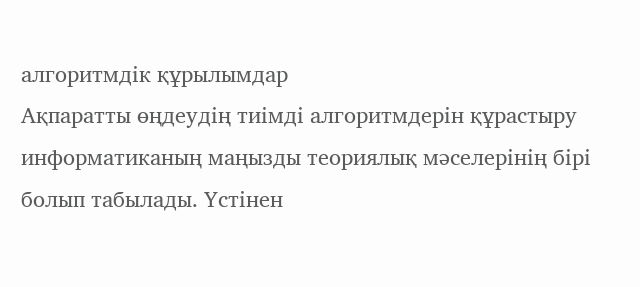алгоритмдік құрылымдар
Ақпаратты өңдеудің тиімді алгоритмдерін құрастыру информатиканың маңызды теориялық мәселерінің бірі болып табылады. Үстінен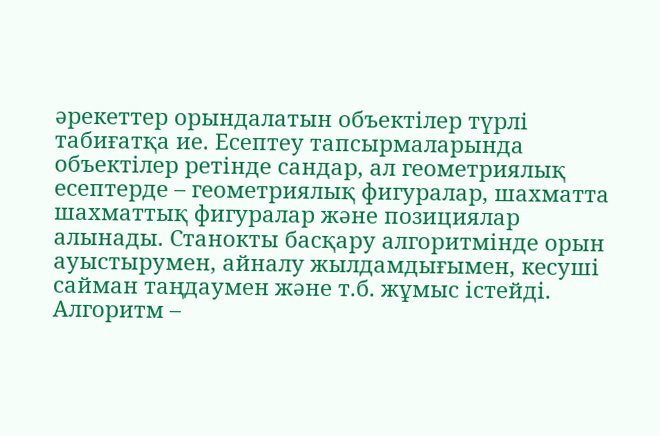әрекеттер орындалатын объектілер түрлі табиғатқа ие. Есептеу тапсырмаларында объектілер ретінде сандар, ал геометриялық есептерде – геометриялық фигуралар, шахматта шахматтық фигуралар және позициялар алынады. Станокты басқару алгоритмінде орын ауыстырумен, айналу жылдамдығымен, кесуші сайман таңдаумен және т.б. жұмыс істейді.
Алгоритм –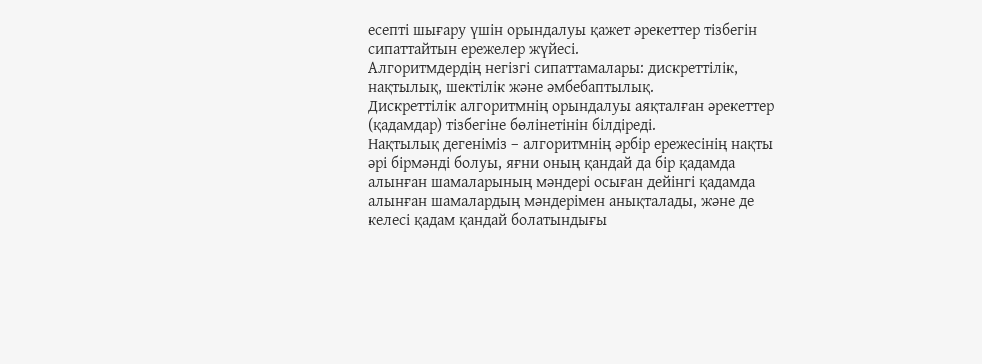есепті шығару үшін орындалуы қажет әрекеттер тізбегін сипаттайтын ережелер жүйесі.
Алгоритмдердің негізгі сипаттамалары: дискреттілік, нақтылық, шектілік және әмбебаптылық.
Дискреттілік алгоритмнің орындалуы аяқталған әрекеттер (қадамдар) тізбегіне бөлінетінін білдіреді.
Нақтылық дегеніміз – алгоритмнің әрбір ережесінің нақты әрі бірмәнді болуы, яғни оның қандай да бір қадамда алынған шамаларының мәндері осыған дейінгі қадамда алынған шамалардың мәндерімен анықталады, және де келесі қадам қандай болатындығы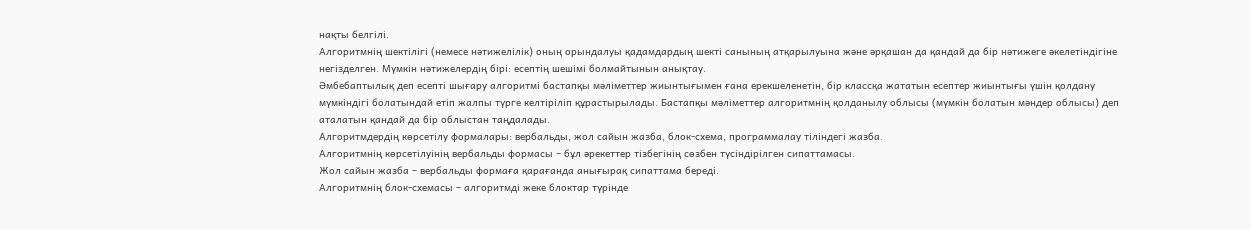нақты белгілі.
Алгоритмнің шектілігі (немесе нәтижелілік) оның орындалуы қадамдардың шекті санының атқарылуына және әрқашан да қандай да бір нәтижеге әкелетіндігіне негізделген. Мүмкін нәтижелердің бірі: есептің шешімі болмайтынын анықтау.
Әмбебаптылық деп есепті шығару алгоритмі бастапқы мәліметтер жиынтығымен ғана ерекшеленетін, бір классқа жататын есептер жиынтығы үшін қолдану мүмкіндігі болатындай етіп жалпы түрге келтіріліп құрастырылады. Бастапқы мәліметтер алгоритмнің қолданылу облысы (мүмкін болатын мәндер облысы) деп аталатын қандай да бір облыстан таңдалады.
Алгоритмдердің көрсетілу формалары: вербальды, жол сайын жазба, блок-схема, программалау тіліндегі жазба.
Алгоритмнің көрсетілуінің вербальды формасы – бұл әрекеттер тізбегінің сөзбен түсіндірілген сипаттамасы.
Жол сайын жазба – вербальды формаға қарағанда анығырақ сипаттама береді.
Алгоритмнің блок-схемасы – алгоритмді жеке блоктар түрінде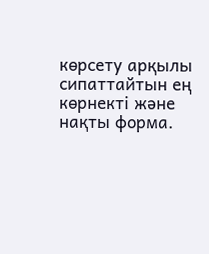көрсету арқылы сипаттайтын ең көрнекті және нақты форма.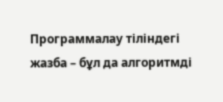Программалау тіліндегі жазба – бұл да алгоритмді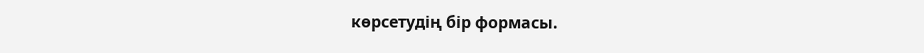көрсетудің бір формасы.